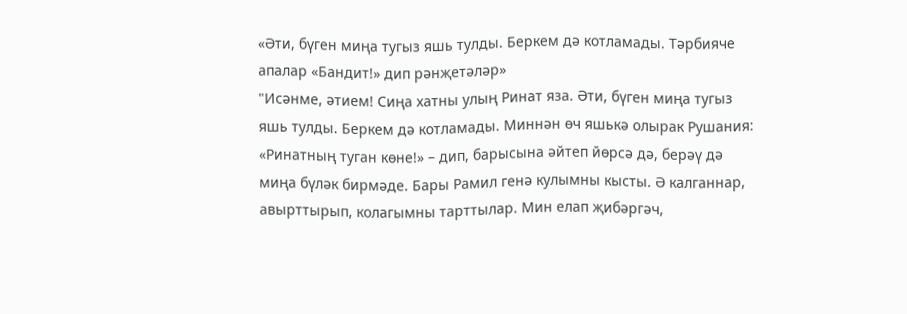«Әти, бүген миңа тугыз яшь тулды. Беркем дә котламады. Тәрбияче апалар «Бандит!» дип рәнҗетәләр»
"Исәнме, әтием! Сиңа хатны улың Ринат яза. Әти, бүген миңа тугыз яшь тулды. Беркем дә котламады. Миннән өч яшькә олырак Рушания: «Ринатның туган көне!» – дип, барысына әйтеп йөрсә дә, берәү дә миңа бүләк бирмәде. Бары Рамил генә кулымны кысты. Ә калганнар, авырттырып, колагымны тарттылар. Мин елап җибәргәч,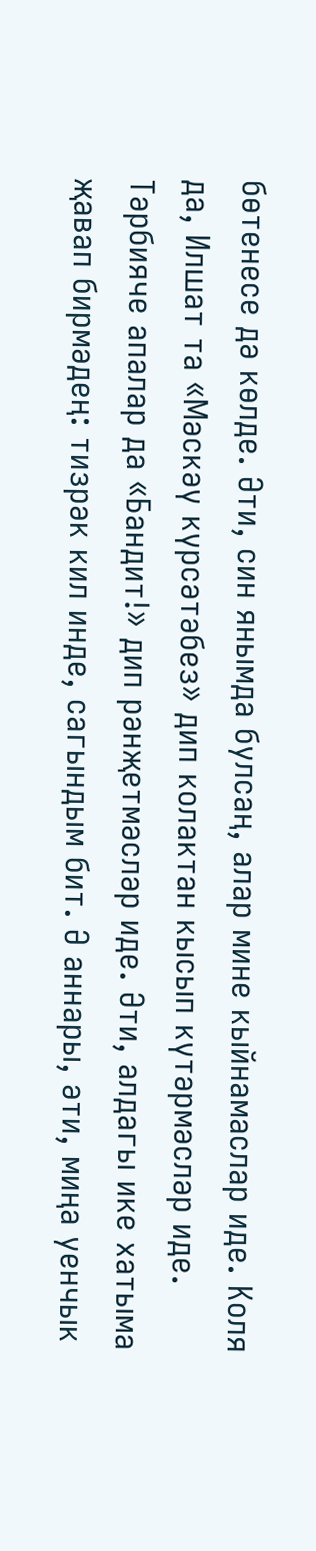бөтенесе дә көлде. Әти, син янымда булсаң, алар мине кыйнамаслар иде. Коля да, Илшат та «Мәскәү күрсәтәбез» дип колактан кысып күтәрмәсләр иде. Тәрбияче апалар да «Бандит!» дип рәнҗетмәсләр иде. Әти, алдагы ике хатыма җавап бирмәдең: тизрәк кил инде, сагындым бит. Ә аннары, әти, миңа уенчык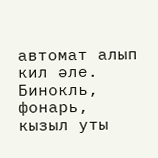автомат алып кил әле. Бинокль, фонарь, кызыл уты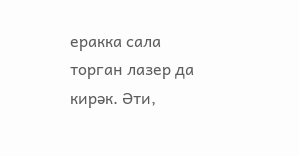еракка сала торган лазер да кирәк. Әти,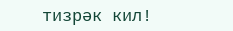тизрәк кил!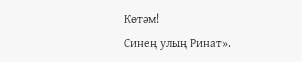Көтәм!
Синең улың Ринат».